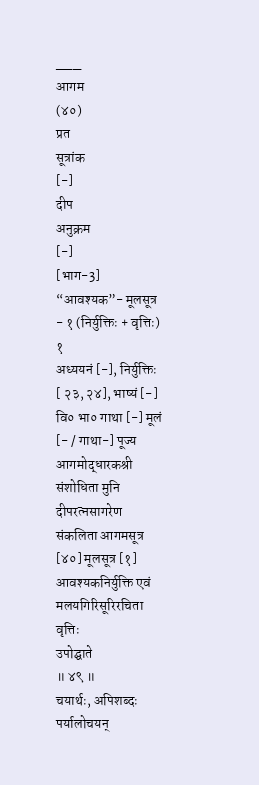___
आगम
(४०)
प्रत
सूत्रांक
[-]
दीप
अनुक्रम
[-]
[भाग-3] “आवश्यक”- मूलसूत्र - १ (निर्युक्तिः + वृत्तिः) १
अध्ययनं [-], निर्युक्तिः [ २३, २४], भाष्यं [-] वि० भा० गाथा [-] मूलं [- / गाथा-] पूज्य आगमोद्धारकश्री संशोधिता मुनि दीपरत्नसागरेण संकलिता आगमसूत्र [४०] मूलसूत्र [१] आवश्यकनिर्युक्ति एवं मलयगिरिसूरिरचिता वृत्तिः
उपोद्घाते
॥ ४९ ॥
चयार्थः, अपिशब्दः पर्यालोचयन्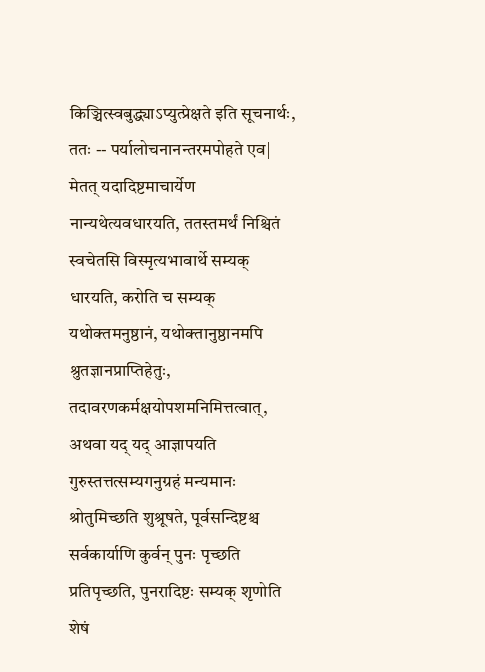किञ्चित्स्वबुद्ध्याऽप्युत्प्रेक्षते इति सूचनार्थः, ततः -- पर्यालोचनानन्तरमपोहते एव| मेतत् यदादिष्टमाचार्येण नान्यथेत्यवधारयति, ततस्तमर्थं निश्चितं स्वचेतसि विस्मृत्यभावार्थे सम्यक् धारयति, करोति च सम्यक् यथोक्तमनुष्ठानं, यथोक्तानुष्ठानमपि श्रुतज्ञानप्राप्तिहेतुः, तदावरणकर्मक्षयोपशमनिमित्तत्वात्, अथवा यद् यद् आज्ञापयति गुरुस्तत्तत्सम्यगनुग्रहं मन्यमानः श्रोतुमिच्छति शुश्रूषते, पूर्वसन्दिष्टश्च सर्वकार्याणि कुर्वन् पुनः पृच्छति प्रतिपृच्छति, पुनरादिष्टः सम्यक् शृणोति शेषं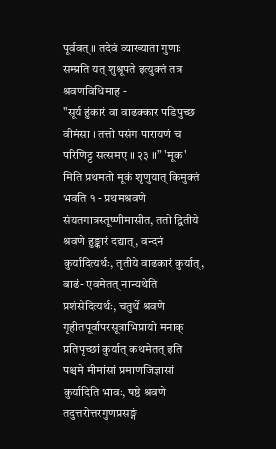पूर्ववत् ॥ तदेवं व्याख्याता गुणाः सम्प्रति यत् शुश्रूपते इत्युक्तं तत्र श्रवणविधिमाह -
"सूर्य हुंकारं वा वाढक्कार पडिपुच्छ वीमंसा । तत्तो पसंग पारायणं च परिणिट्ट सत्समए ॥ २३ ॥” 'मूक' मिति प्रथमतो मूकं शृणुयात् किमुक्तं भवति १ - प्रथमश्रवणे संयतगात्रस्तूष्णीमासीत, ततो द्वितीये श्रवणे हुङ्कारं दद्यात्, वन्दनं कुर्यादित्यर्थः, तृतीये वाढकारं कुर्यात्, बाढं- एवमेतत् नान्यथेति प्रशंसेदित्यर्थः, चतुर्थे श्रवणे गृहीतपूर्वापरसूत्राभिप्रायो मनाक् प्रतिपृच्छां कुर्यात् कथमेतत् इति पश्चमे मीमांसां प्रमाणजिज्ञासां कुर्यादिति भावः, षष्ठे श्रवणे तदुत्तरोत्तरगुणप्रसङ्गं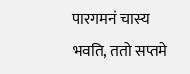पारगमनं चास्य भवति, ततो सप्तमे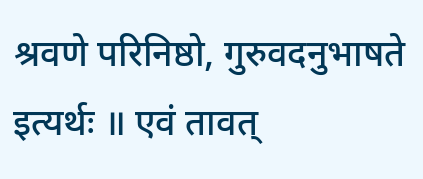श्रवणे परिनिष्ठो, गुरुवदनुभाषते इत्यर्थः ॥ एवं तावत्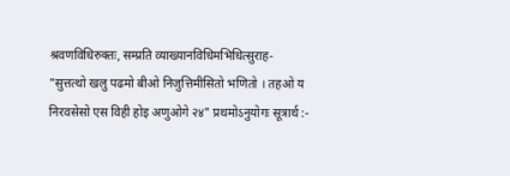श्रवणविधिरुक्तः, सम्प्रति व्याख्यानविधिमभिधित्सुराह-
"सुत्तत्थो खलु पढमो बीओ निजुत्तिमीसितो भणितो । तहओ य निरवसेसो एस विही होइ अणुओगे २४" प्रथमोऽनुयोगः सूत्रार्थ :-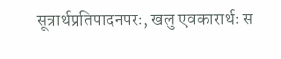सूत्रार्थप्रतिपादनपरः, खलु एवकारार्थः स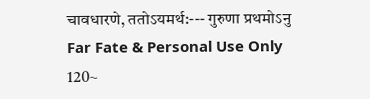चावधारणे, ततोऽयमर्थ:--- गुरुणा प्रथमोऽनु
Far Fate & Personal Use Only
120~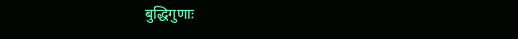बुद्धिगुणाः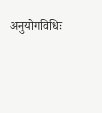अनुयोगविधिः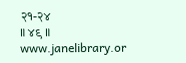२१-२४
॥ ४९ ॥
www.janelibrary.or